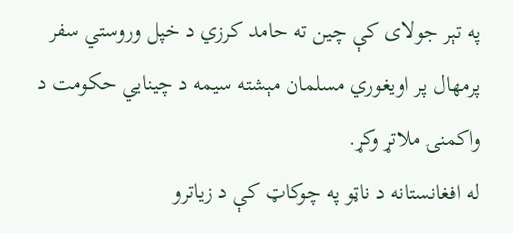په تېر جولای کې چین ته حامد کرزي د خپل وروستي سفر پرمهال پر اویغوري مسلمان مېشته سیمه د چینايي حکومت د واکمنۍ ملاتړ وکړ.
له افغانستانه د ناټو په چوکاټ کې د زیاترو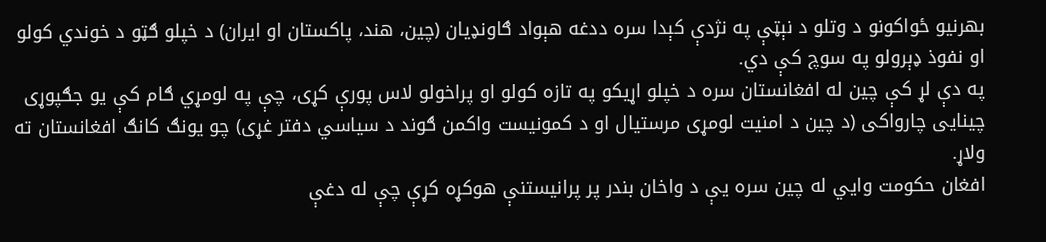بهرنیو ځواکونو د وتلو د نېټې په نژدې کېدا سره ددغه هېواد ګاونډيان (چین، هند، پاکستان او ایران) د خپلو ګټو د خوندي کولو او نفوذ ډېرولو په سوچ کې دي.
په دې لړ کې چین له افغانستان سره د خپلو اړیکو په تازه کولو او پراخولو لاس پورې کړی، چې په لومړي ګام کې یو جګپوړی چینایی چارواکی (د چین د امنیت لومړی مرستیال او د کمونیست واکمن ګوند د سیاسي دفتر غړی) چو یونګ کانګ افغانستان ته ولاړ.
افغان حکومت وايي له چين سره يې د واخان بندر پر پرانيستنې هوکړه کړې چې له دغې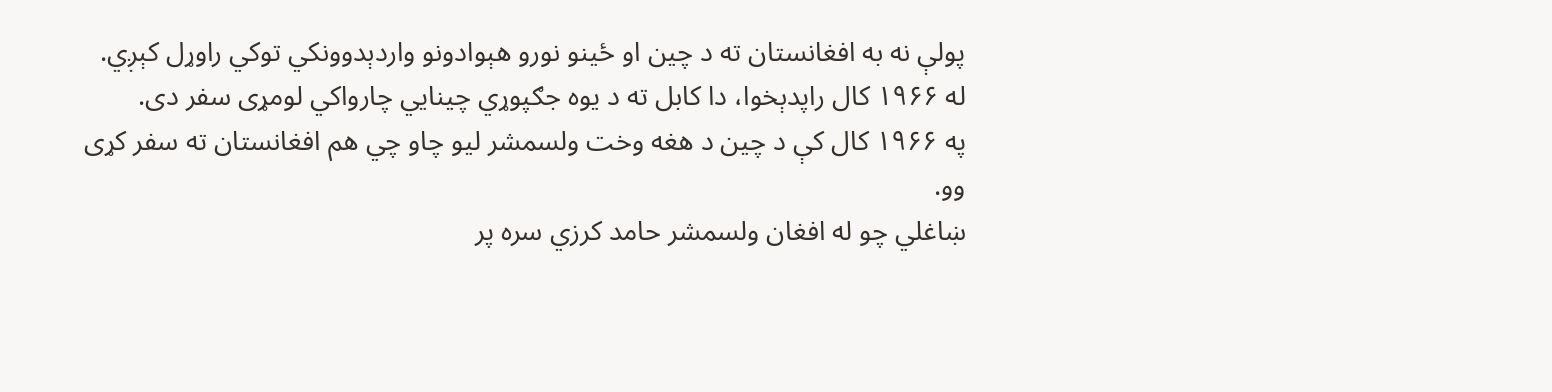پولې نه به افغانستان ته د چين او ځينو نورو هېوادونو واردېدوونکي توکي راوړل کېږي.
له ۱۹۶۶ کال راپدېخوا، دا کابل ته د یوه جګپوړي چینايي چارواکي لومړی سفر دی.
په ۱۹۶۶ کال کې د چین د هغه وخت ولسمشر لیو چاو چي هم افغانستان ته سفر کړی وو.
ښاغلي چو له افغان ولسمشر حامد کرزي سره پر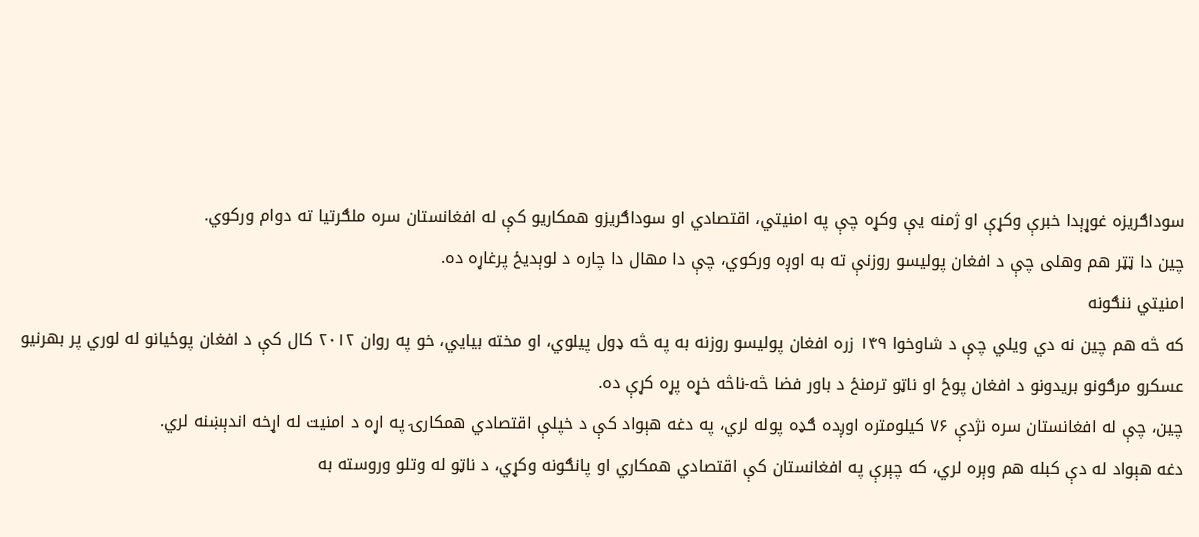سوداګریزه غوړېدا خبرې وکړې او ژمنه یې وکړه چې په امنیتي، اقتصادي او سوداګریزو همکاریو کې له افغانستان سره ملګرتیا ته دوام ورکوي.
چین دا ټټر هم وهلی چې د افغان پولیسو روزنې ته به اوږه ورکوي، چې دا مهال دا چاره د لوېديځ پرغاړه ده.
امنیتي ننګونه
که څه هم چین نه دي ویلي چې د شاوخوا ۱۴۹ زره افغان پولیسو روزنه به په څه ډول پیلوي، او مخته بیايي، خو په روان ۲۰۱۲ کال کې د افغان پوځيانو له لوري پر بهرنیو عسکرو مرګونو بریدونو د افغان پوځ او ناټو ترمنځ د باور فضا څه-ناڅه خړه پړه کړې ده.
چین، چې له افغانستان سره نژدې ۷۶ کیلومتره اوږده ګډه پوله لري، په دغه هېواد کې د خپلې اقتصادي همکارۍ په اړه د امنیت له اړخه اندېښنه لري.
دغه هېواد له دې کبله هم وېره لري، که چېرې په افغانستان کې اقتصادي همکاري او پانګونه وکړي، د ناټو له وتلو وروسته به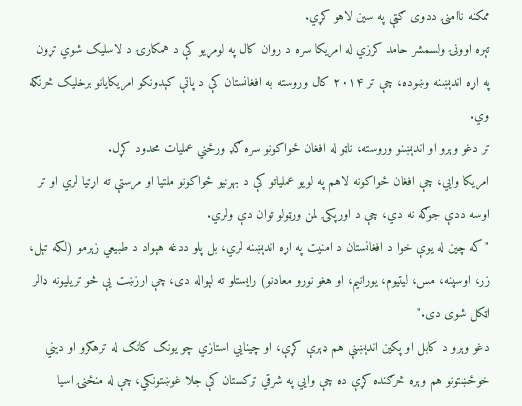ممکنه ناامنۍ ددوی ګټې په سین لاهو کړي.
تېره اوونۍ ولسمشر حامد کرزي له امریکا سره د روان کال په لومړیو کې د همکارۍ د لاسلیک شوي تړون په اړه اندېښنه وښوده، چې تر ۲۰۱۴ کال وروسته به افغانستان کې د پاتې کېدونکو امریکايانو برخلیک څرنګه وي.
تر دغو وېرو او اندېښنو وروسته، ناټو له افغان ځواکونو سره ګډ ورځني عملیات محدود کړل.
امریکا وايي، چې افغان ځواکونه لاهم په لویو عملیاتو کې د بهرنیو ځواکونو ملتیا او مرستې ته اړتیا لري او تر اوسه ددې جوګه نه دي، چې د اورپکۍ لمن ورټولو توان دې ولري.
"که چین له یوې خوا د افغانستان د امنیت په اړه اندېښنه لري، بل پلو ددغه هېواد د طبیعي زېرمو (لکه تېل، زر، اوسپنه، مس، لیتیوم، یورانیم، او هغو نورو معادنو) رایستلو ته لېواله دی، چې ارزښت یې څو تریلیونه ډالر اټکل شوی دی."
دغو وېرو د کابل او پکین اندېښنې هم ډېرې کړې، او چینايي استازي چو یونګ کانګ له ترهګرو او دیني خوځښتونو هم وېره څرګنده کړې ده چې وايي په شرقي ترکستان کې جلا غوښتونکي، چې له منځنۍ اسیا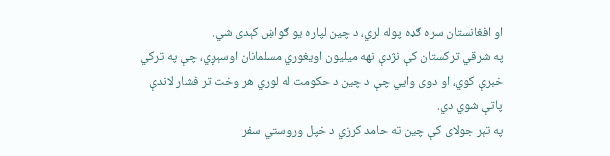او افغانستان سره ګډه پوله لري، د چین لپاره یو ګواښ کېدی شي.
په شرقي ترکستان کې نژدې نهه میلیون اویغوري مسلمانان اوسېږي، چې په ترکي خبرې کوي، او دوی وايي چې د چین د حکومت له لوري هر وخت تر فشار لاندې پاتې شوي دي.
په تېر جولای کې چین ته حامد کرزي د خپل وروستي سفر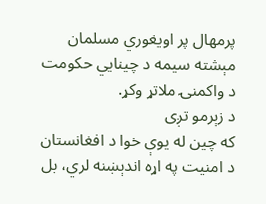پرمهال پر اویغوري مسلمان مېشته سیمه د چینايي حکومت د واکمنۍ ملاتړ وکړ.
د زېرمو تږی
که چین له یوې خوا د افغانستان د امنیت په اړه اندېښنه لري، بل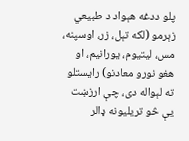پلو ددغه هېواد د طبیعي زېرمو (لکه تېل، زر، اوسپنه، مس، لیتیوم، یورانیم، او هغو نورو معادنو) رایستلو ته لېواله دی، چې ارزښت یې څو تریلیونه ډالر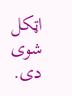اټکل شوی دی.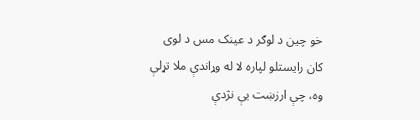خو چین د لوګر د عینک مس د لوی کان رایستلو لپاره لا له وړاندې ملا تړلې وه، چې ارزښت یې نژدې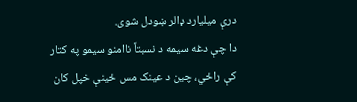درې میلیارد ډالر ښودل شوی.
دا چې دغه سیمه د نسبتاً ناامنو سیمو په کتار کې راځي، چین د عینک مس ځینې خپل کان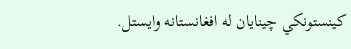کینستونکي چینایان له افغانستانه وایستل.